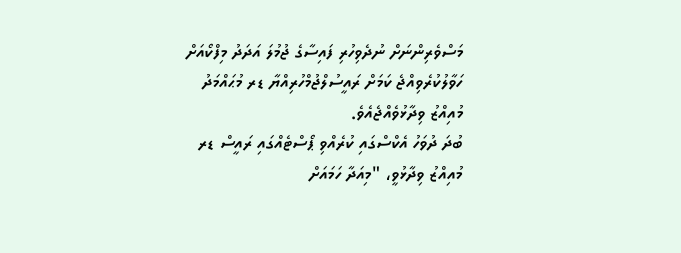މަސްވެރިންނަށް ނުދެވިހުރި ފައިސާގެ ޖުމުލަ އަދަދު މިފްކޯއަށް ހަވާލުކުރެވިއްޖެ ކަމަށް ރައީސުލްޖުމްހުރިއްޔާ ޑރ މުޙައްމަދު މުއިއްޒު ވިދާޅުވެއްޖެއެވެ.
ބުދަ ދުވަހު އެކްސްގައި ކުރެއްވި ޕޯސްޓެއްގައި ރައީސް ޑރ މުއިއްޒު ވިދާޅުވީ، "މިއަދާ ހަމައަށް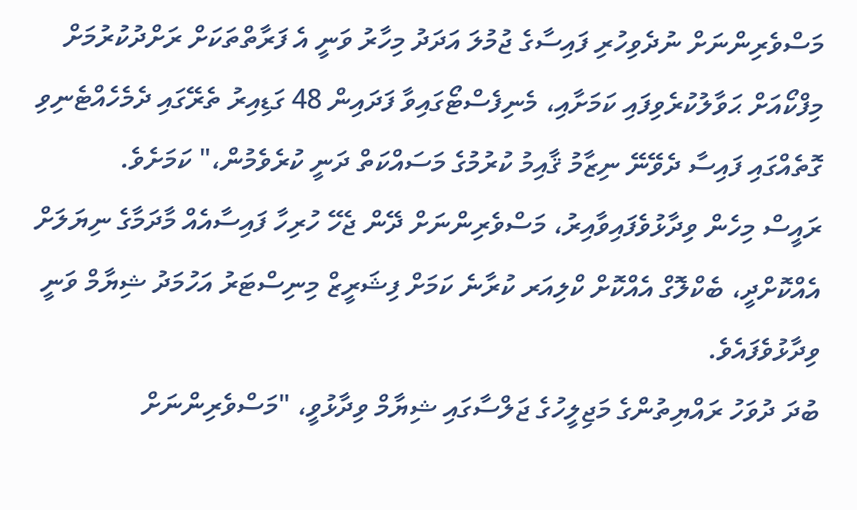މަސްވެރިންނަށް ނުދެވިހުރި ފައިސާގެ ޖުމުލަ އަދަދު މިހާރު ވަނީ އެ ފަރާތްތަކަށް ރަށްދުކުރުމަށް މިފްކޯއަށް ޙަވާލުކުރެވިފައި ކަމަށާއި، މެނިފެސްޓޯގައިވާ ފަދައިން 48 ގަޑިއިރު ތެރޭގައި ދެމެހެއްޓެނިވި ގޮތެއްގައި ފައިސާ ދެވޭނޭ ނިޒާމު ޤާއިމު ކުރުމުގެ މަސައްކަތް ދަނީ ކުރެވެމުން،" ކަމަށެވެ.
ރައީސް މިހެން ވިދާޅުވެފައިވާއިރު، މަސްވެރިންނަށް ދޭން ޖެހޭ ހުރިހާ ފައިސާއެއް މާދަމާގެ ނިޔަލަށް އެއްކޮށްދީ، ބެކްލޮގް އެއްކޮށް ކްލިއަރ ކުރާނެ ކަމަށް ފިޝަރީޒް މިނިސްޓަރު އަހުމަދު ޝިޔާމް ވަނީ ވިދާޅުވެފައެވެ.
ބުދަ ދުވަހު ރައްޔިތުންގެ މަޖިލީހުގެ ޖަލްސާގައި ޝިޔާމް ވިދާޅުވީ، "މަސްވެރިންނަށް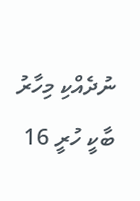ނުދެއްކި މިހާރު ބާކީ ހުރީ 16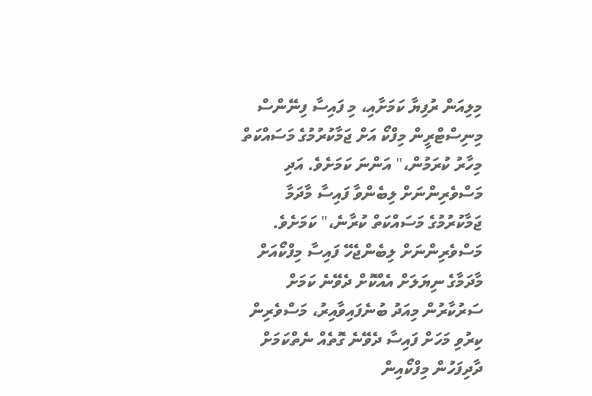މިލިއަން ރުފިޔާ ކަމަށާއި، މި ފައިސާ ފިނޭންސް މިނިސްޓްރީން މިފްކޯ އަށް ޖަމާކުރުމުގެ މަސައްކަތް މިހާރު ކުރަމުން،" އަންނަ ކަމަށެވެ. އަދި މަސްވެރިންނަށް ލިބެންވާ ފައިސާ މާދަމާ ޖަމާކުރުމުގެ މަސައްކަތް ކުރާނެ،" ކަމަށެވެ.
މަސްވެރިންނަށް ލިބެންޖެހޭ ފައިސާ މިފްކޯއަށް މާދަމާގެ ނިޔަލަށް އެއްކޮށް ދެވޭނެ ކަމަށް ސަރުކާރުން މިއަދު ބުނެފައިވާއިރު، މަސްވެރިން ކިރުވި މަހަށް ފައިސާ ދެވޭނެ ގޮތެއް ނެތްކަމަށް ދާދިފަހުން މިފްކޯއިން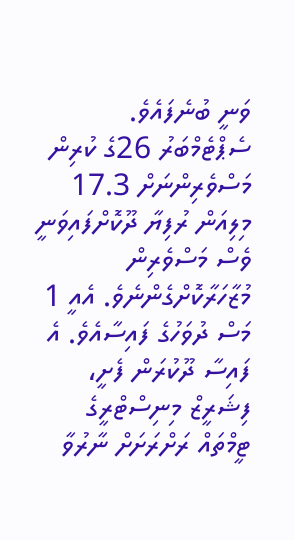ވަނީ ބުނެފައެވެ.
ސެޕްޓެމްބަރު 26ގެ ކުރިން މަސްވެރިންނަށް 17.3 މިލިއަން ރުފިޔާ ދޫކޮށްފައިވަނީ ވެސް މަސްވެރިން މުޒާހަރާކޮށްގެންނެވެ. އެއީ 1 މަސް ދުވަހުގެ ފައިސާއެވެ. އެ ފައިސާ ދޫކުރަން ފެށީ، ފިޝަރީޒް މިނިސްޓްރީގެ ޓީމްތައް ރަށްރަށަށް ނާރުވާ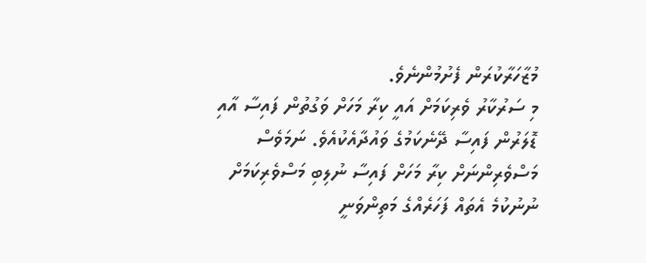މުޒާހަރާކުރަން ފެށުމުންނެވެ.
މި ސަރުކާރު ވެރިކަމަށް އައީ ކިރާ މަހަށް ވަގުތުން ފައިސާ އާއި ޑޮލަރުން ފައިސާ ދޭނެކަމުގެ ވައުދާއެކުއެވެ. ނަމަވެސް މަސްވެރިންނަށް ކިރާ މަހަށް ފައިސާ ނުލިބި މަސްވެރިކަމަށް ނުނުކުމެ އެތައް ފަހަރެއްގެ މަތިންވަނީ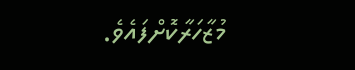މުޒާހަރާކޮށްފައެވެ.